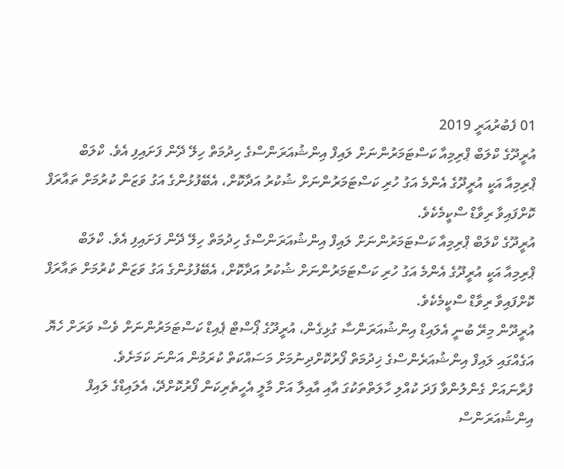01 ފެބުރުއަރީ 2019
އުރީދޫގެ ކްލަބް ޕްރިމިއާ ކަސްޓަމަރުންނަށް ލައިފް އިންޝުއަރަންސްގެ ހިދުމަތް ހިލޭ ދޭން ފަށައިފި އެވެ. ކްލަބް ޕްރިމިއާ އަކީ އުރީދޫގެ އެންމެ އަގު ހުރި ކަސްޓަމަރުންނަށް ޝުކުރު އަދާކޮށް، އެބޭފުޅުންގެ އަގު ވަޒަން ކުރުމަށް ތައާރަފް ކޮށްފައިވާ ރިވާޑް ސްކީމެކެވެ.
އުރީދޫގެ ކްލަބް ޕްރިމިއާ ކަސްޓަމަރުންނަށް ލައިފް އިންޝުއަރަންސްގެ ހިދުމަތް ހިލޭ ދޭން ފަށައިފި އެވެ. ކްލަބް ޕްރިމިއާ އަކީ އުރީދޫގެ އެންމެ އަގު ހުރި ކަސްޓަމަރުންނަށް ޝުކުރު އަދާކޮށް، އެބޭފުޅުންގެ އަގު ވަޒަން ކުރުމަށް ތައާރަފް ކޮށްފައިވާ ރިވާޑް ސްކީމެކެވެ.
އުރީދޫން މިރޭ ބުނީ އެލައިޑް އިންޝުއަރަންސާ ގުޅިގެން، އުރީދޫގެ ޕޯސްޓް ޕެއިޑް ކަސްޓަމަރުންނަށް ވެސް ވަރަށް ހެޔޮ އަގެއްގައި ލައިފް އިންޝުއަރެންސްގެ ޚިދުމަތް ފޯރުކޮށްދިނުމަށް މަސައްކަތް ކުރަމުން އަންނަ ކަމަށެވެ.
ފުރާނައަށް ގެންލުންވާ ފަދަ ކުއްލި ހާލަތްތަކުގަ އާއި އާއިލާ އަށް މާލީ އެހީތެރިކަން ފޯރުކޮށްދޭ، އެލައިޑްގެ ލައިފް އިންޝުއަރަންސް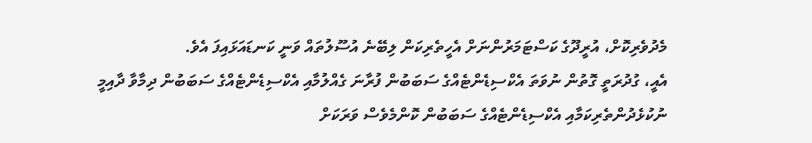މެދުވެރިކޮށް، އުރީދޫގެ ކަސްޓަމަރުންނަށް އެހީތެރިކަން ލިބޭނެ އުސޫލުތައް ވަނީ ކަނޑައަޅައިފަ އެވެ.
އެއީ، ގުދުރަތީ ގޮތުން ނުވަތަ އެކްސިޑެންޓެއްގެ ސަބަބުން ފުރާނަ ގެއްލުމާއި އެކްސިޑެންޓެއްގެ ސަބަބުން ދިމާވާ ދާއިމީ ނުކުޅެދުންތެރިކަމާއި އެކްސިޑެންޓެއްގެ ސަބަބުން ކޮންމެވެސް ވަރަކަށް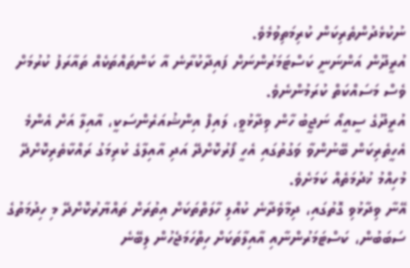ނުކުޅެދުންތެރިކަން ކުރިމަތިވުމެވެ.
އުރީދޫން އަންނަނީ ކަސްޓަމަރުންނަށް ފައިދާކުރާނެ އާ ކަންތައްތަކެއް ތައާރަފު ކުރުމަށް ވެސް މަސައްކަތް ކުރަމުންނެވެ.
އުރީދޫގެ ސީއީއޯ ނަޖީބު ހާން ވިދާޅުވީ، ލައިފް އިންޝުއަރެންސަކީ، އާއިލާ އަށް އެންމެ އެހީތެރިކަން ބޭނުންވާ ވަގުތުގައި އެހީ ފޯރުކޮށްދޭ އަދި އާއިލާގެ ކުރިމަގު ރައްކާތެރިކޮށްދޭ މުހިއްމު ޚުދުމަތެއް ކަމަށެވެ.
އޭނާ ވިދާޅުވި ގޮތުގައި، ދިމާވެދާނެ ކުއްލި ހާލަތްތަކަށް އިތުރަށް ތައްޔާރުކޮށްދޭ މި ހިދުމަތުގެ ސަބަބުން، ކަސްޓަމަރުންނާއި އާއިލާތަކަށް ހިތްހަމަޖެހުން ލިބޭނެ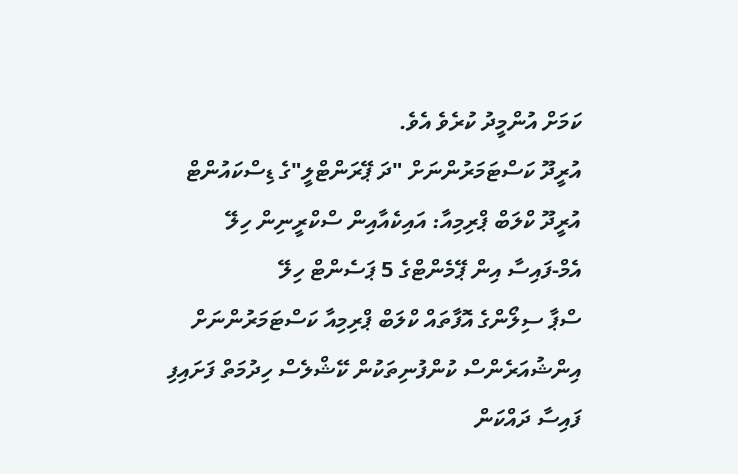ކަމަށް އުންމީދު ކުރެވެ އެވެ.
އުރީދޫ ކަސްޓަމަރުންނަށް "ދަ ޕޭރަންޓްލީ"ގެ ޑިސްކައުންޓް
އުރީދޫ ކްލަބް ޕްރިމިއާ: އައިކެއާއިން ސްކްރީނިން ހިލޭ
އެމް-ފައިސާ އިން ޕޭމެންޓްގެ 5 ޕަސެންޓް ހިލޭ
ސްޕާ ސިލޯންގެ އޮފާތައް ކްލަބް ޕްރިމިއާ ކަސްޓަމަރުންނަށް
އިންޝުއަރެންސް ކުންފުނިތަކުން ކޭޝްލެސް ހިދުމަތް ފަށައިފި
ފައިސާ ދައްކަން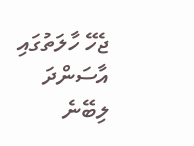ޖެހޭ ހާލަތުގައި އާސަންދަ ލިބޭނެ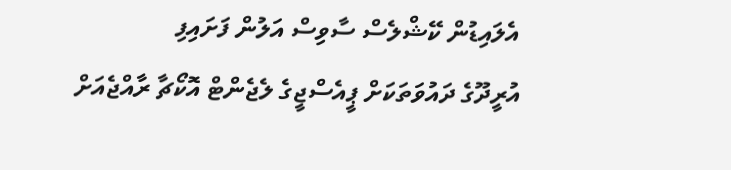އެލައިޑުން ކޭޝްލެސް ސާވިސް އަލުން ފަށައިފި
އުރީދޫގެ ދައުވަތަކަށް ޕީއެސްޖީގެ ލެޖެންޓް އޮކޯޗާ ރާއްޖެއަށް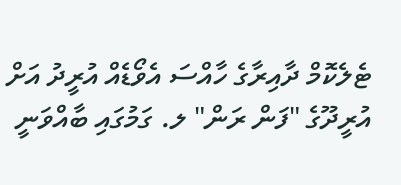ޓެލެކޮމް ދާއިރާގެ ހާއްސަ އެވޯޑެއް އުރީދު އަށް
އުރީދޫގެ "ފަން ރަން" ލ. ގަމުގައި ބާއްވަނީ